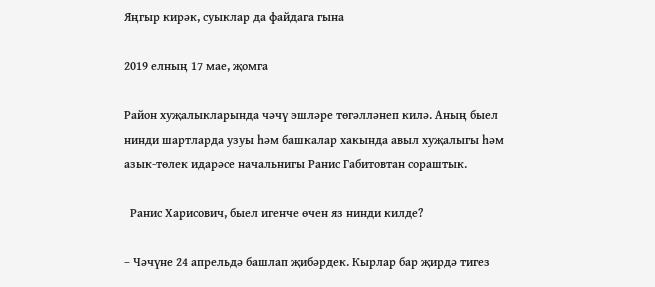Яңгыр кирәк, суыклар да файдага гына

2019 елның 17 мае, җомга

Район хуҗалыкларында чәчү эшләре төгәлләнеп килә. Аның быел нинди шартларда узуы һәм башкалар хакында авыл хуҗалыгы һәм азык-төлек идарәсе начальнигы Ранис Габитовтан сораштык.

  Ранис Харисович, быел игенче өчен яз нинди килде?

– Чәчүне 24 апрельдә башлап җибәрдек. Кырлар бар җирдә тигез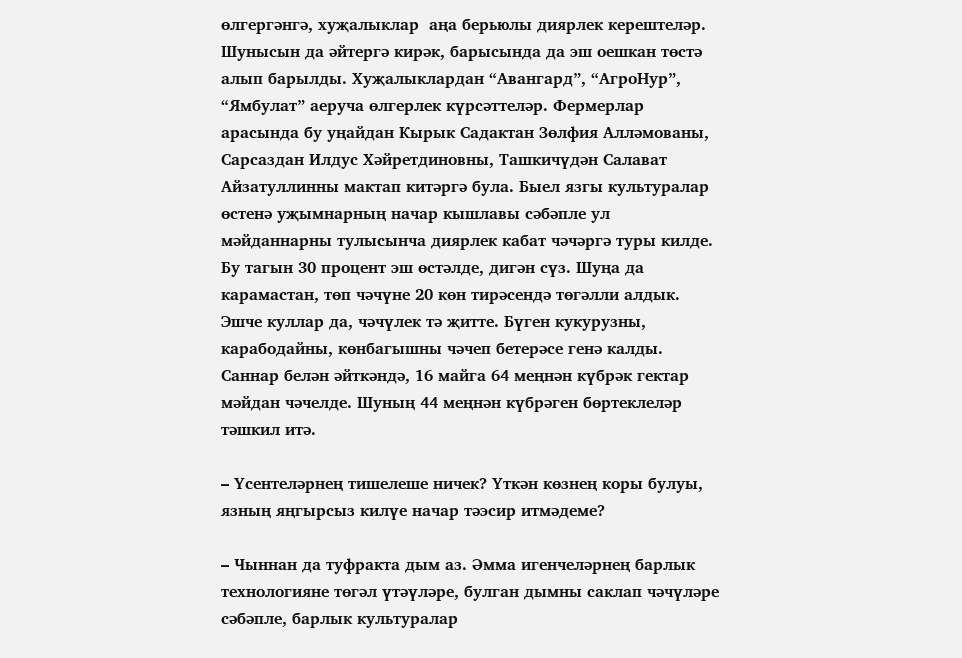өлгергәнгә, хуҗалыклар  аңа берьюлы диярлек керештеләр. Шунысын да әйтергә кирәк, барысында да эш оешкан төстә алып барылды. Хуҗалыклардан “Авангард”, “АгроНур”, “Ямбулат” аеруча өлгерлек күрсәттеләр. Фермерлар арасында бу уңайдан Кырык Садактан Зөлфия Алләмованы, Сарсаздан Илдус Хәйретдиновны, Ташкичүдән Салават Айзатуллинны мактап китәргә була. Быел язгы культуралар өстенә уҗымнарның начар кышлавы сәбәпле ул мәйданнарны тулысынча диярлек кабат чәчәргә туры килде. Бу тагын 30 процент эш өстәлде, дигән сүз. Шуңа да карамастан, төп чәчүне 20 көн тирәсендә төгәлли алдык. Эшче куллар да, чәчүлек тә җитте. Бүген кукурузны, карабодайны, көнбагышны чәчеп бетерәсе генә калды. Саннар белән әйткәндә, 16 майга 64 меңнән күбрәк гектар мәйдан чәчелде. Шуның 44 меңнән күбрәген бөртеклеләр тәшкил итә.

– Үсентеләрнең тишелеше ничек? Үткән көзнең коры булуы, язның яңгырсыз килүе начар тәэсир итмәдеме?

– Чыннан да туфракта дым аз. Әмма игенчеләрнең барлык технологияне төгәл үтәүләре, булган дымны саклап чәчүләре сәбәпле, барлык культуралар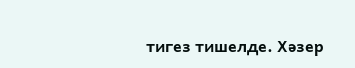тигез тишелде. Хәзер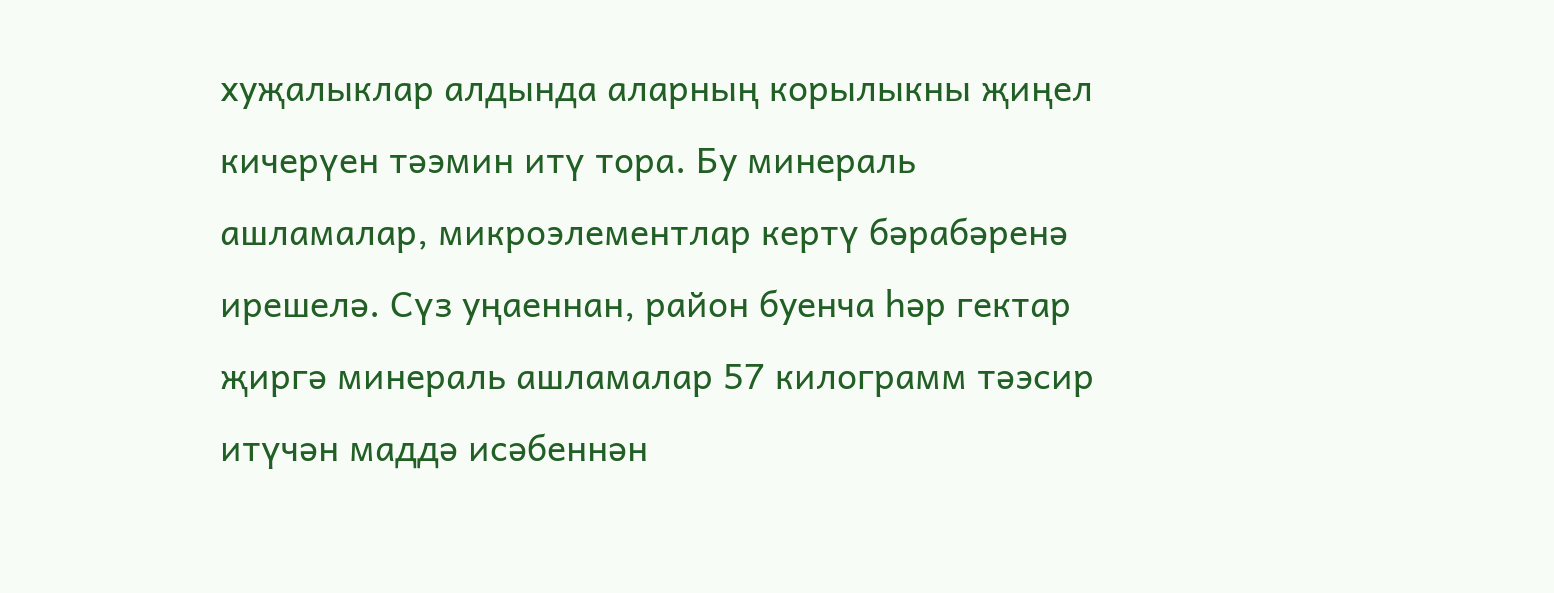хуҗалыклар алдында аларның корылыкны җиңел кичерүен тәэмин итү тора. Бу минераль ашламалар, микроэлементлар кертү бәрабәренә ирешелә. Сүз уңаеннан, район буенча һәр гектар җиргә минераль ашламалар 57 килограмм тәэсир итүчән маддә исәбеннән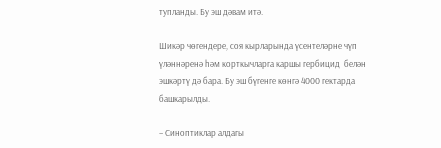тупланды. Бу эш дәвам итә.

Шикәр чөгендере, соя кырларында үсентеләрне чүп үләннәренә һәм корткычларга каршы гербицид  белән эшкәртү дә бара. Бу эш бүгенге көнгә 4000 гектарда башкарылды.

– Синоптиклар алдагы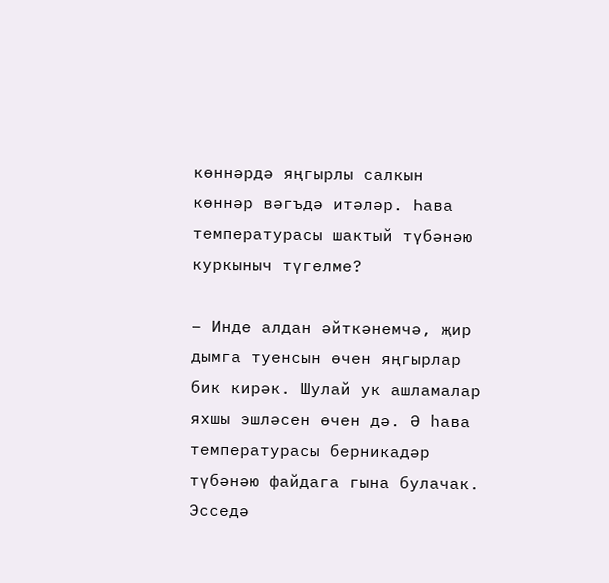көннәрдә яңгырлы салкын көннәр вәгъдә итәләр. Һава температурасы шактый түбәнәю  куркыныч түгелме?

– Инде алдан әйткәнемчә, җир дымга туенсын өчен яңгырлар бик кирәк. Шулай ук ашламалар яхшы эшләсен өчен дә. Ә һава температурасы берникадәр түбәнәю файдага гына булачак. Эсседә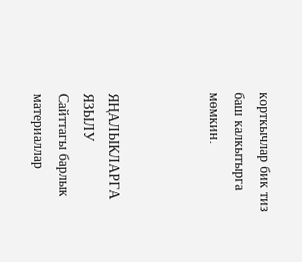корткычлар бик тиз баш калкытырга мөмкин.



ЯҢАЛЫКЛАРГА ЯЗЫЛУ
Сайттагы барлык материаллар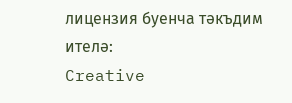лицензия буенча тәкъдим ителә:
Creative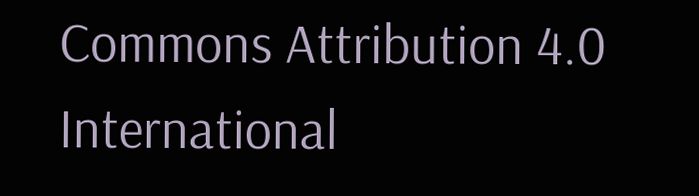Commons Attribution 4.0 International